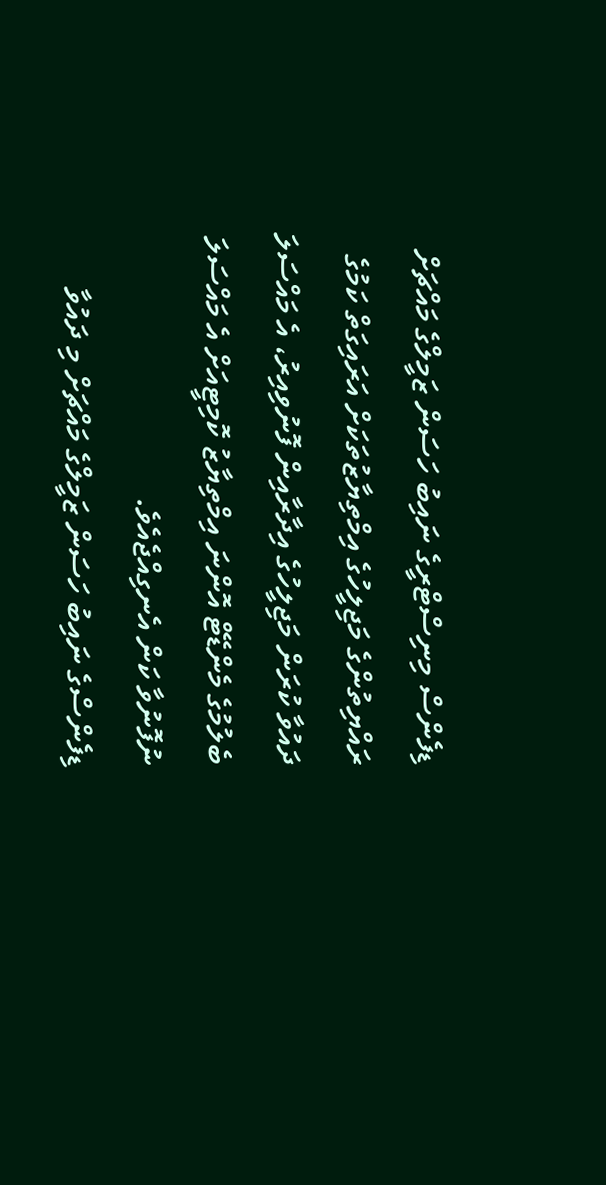ޑިފެންސް މިނިސްޓްރީގެ ނައިބު ހަސަން ޒަމީލްގެ މައްޗަށް ރައްޔިތުންގެ މަޖިލީހުގެ އިމްތިޔާޒުތަކަށް އަރައިގަތް ކަމުގެ ދައުވާ ކުރަން މަޖިލީހުގެ އިދާރާއިން ފޮނުވިއިރު، އެ މައްސަލަ ބެލުމުގެ މެންޑޭޓް އޮންނަ އިމްތިޔާޒު ކޮމިޓީއަށް އެ މައްސަލަ ނުފޮނުވާ ކަން އެނގިއްޖެއެވެ.
ޑިފެންސްގެ ނައިބު ހަސަން ޒަމީލްގެ މައްޗަށް މި ދައުވާ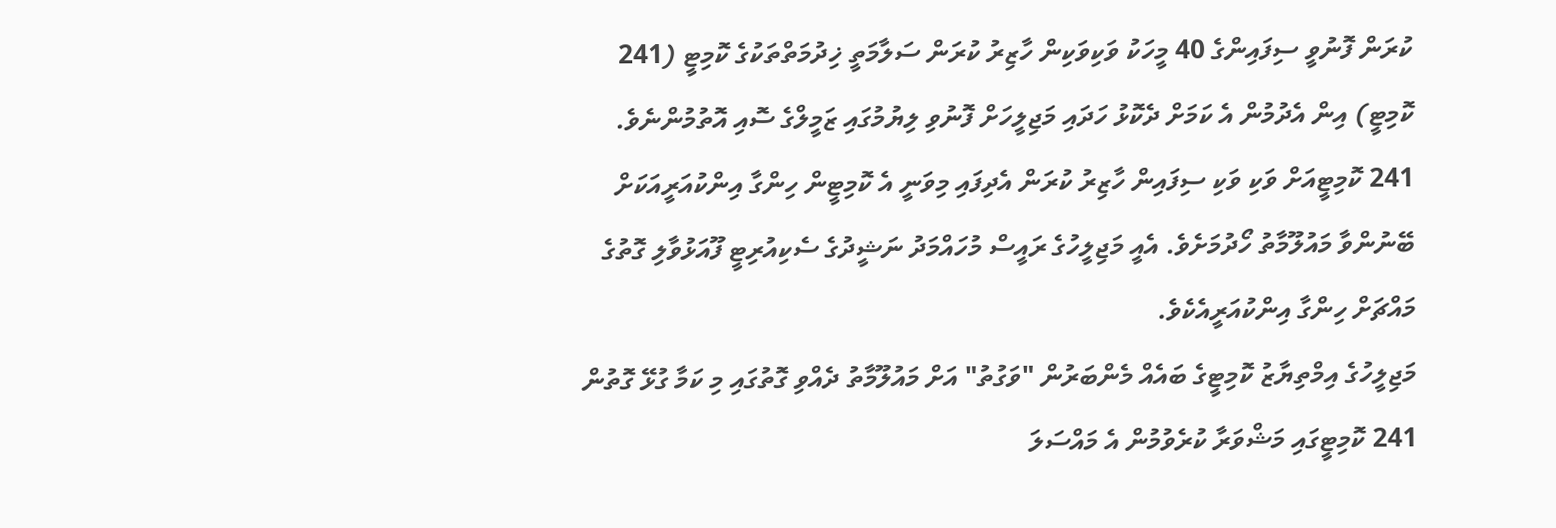ކުރަން ފޮނުވީ ސިފައިންގެ 40 މީހަކު ވަކިވަކިން ހާޒިރު ކުރަން ސަލާމަތީ ޚިދުމަތްތަކުގެ ކޮމިޓީ (241 ކޮމިޓީ) އިން އެދުމުން އެ ކަމަށް ދެކޮޅު ހަދައި މަޖިލީހަށް ފޮނުވި ލިޔުމުގައި ޒަމީލްގެ ސޮއި އޮތުމުންނެވެ.
241 ކޮމިޓީއަށް ވަކި ވަކި ސިފައިން ހާޒިރު ކުރަން އެދިފައި މިވަނީ އެ ކޮމިޓީން ހިންގާ އިންކުއަރީއަކަށް ބޭނުންވާ މައުލޫމާތު ހޯދުމަށެވެ. އެއީ މަޖިލީހުގެ ރައީސް މުހައްމަދު ނަޝީދުގެ ސެކިއުރިޓީ ފޫއަޅުވާލި ގޮތުގެ މައްޗަށް ހިންގާ އިންކުއަރީއެކެވެ.
މަޖިލީހުގެ އިމްތިޔާޒު ކޮމިޓީގެ ބައެއް މެންބަރުން "ވަގުތު" އަށް މައުލޫމާތު ދެއްވި ގޮތުގައި މި ކަމާ ގުޅޭ ގޮތުން 241 ކޮމިޓީގައި މަޝްވަރާ ކުރެވުމުން އެ މައްސަލަ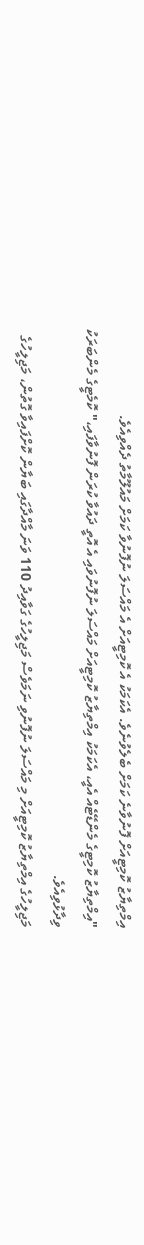އިމްތިޔާޒު ކޮމިޓީއަށް ފޮނުވާނެ ކަމަށް ބެލެވުނެވެ. އެކަމަކު އެ ކޮމިޓީއަށް އެ މައްސަލަ ނުފޮނުވާ ކަމަށް މައުލޫމާތު ދެއްވިއެވެ.
"އިމްތިޔާޒު ކޮމިޓީގެ މެންޑޭޓެއް އެއީ، އެކަމަކު އިމްތިޔާޒު ކޮމިޓީއަށް މައްސަލަ ނުފޮނުވައި އެ އޮތީ ދައުވާ ކުރަން ފޮނުވާފައި،" ކޮމެޓީގެ މެންބަރަކު ވިދާޅުވިއެވެ.
މަޖިލީހުގެ އިމްތިޔާޒު ކޮމިޓީއަށް މި މައްސަލަ ނުފޮނުވި ނަމަވެސް މަޖިލީހުގެ ގަވާއިދު 110 ވަނަ މާއްދާގައި ބަޔާން ކޮށްފައިވާ ގޮތުން، މަޖިލީހުގެ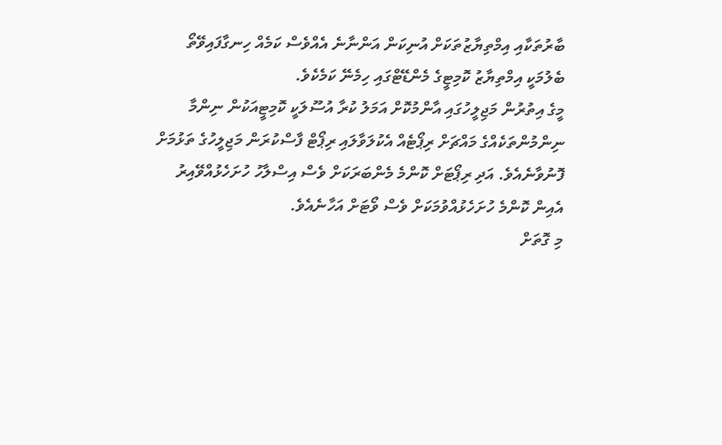ބާރުތަކާއި އިމްތިޔާޒުތަކަށް އުނިކަން އަންނާނެ އެއްވެސް ކަމެއް ހިނގާފައިވޭތޯ ބެލުމަކީ އިމްތިޔާޒު ކޮމިޓީގެ މެންޑޭޓްގައި ހިމެނޭ ކަމެކެވެ.
މީގެ އިތުރުން މަޖިލީހުގައި އާންމުކޮށް އަމަލު ކުރާ އުސޫލަކީ ކޮމިޓީއަކުން ނިންމާ ނިންމުންތަކެއްގެ މައްޗަށް ރިޕޯޓެއް އެކުލަވާލައި ރިޕޯޓް ފާސްކުރަން މަޖިލީހުގެ ތަޅުމަށް ފޮނުވާނެއެވެ. އަދި ރިޕޯޓަށް ކޮންމެ މެންބަރަކަށް ވެސް އިސްލާހު ހުށަހެޅުއްވޭއިރު އެއިން ކޮންމެ ހުށަހެޅުއްވުމަކަށް ވެސް ވޯޓަށް އަހާނެއެވެ.
މި ގޮތަށް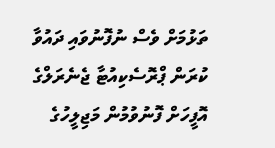ތަޅުމަށް ވެސް ނުފޮނުވައި ދައުވާ ކުރަން ޕްރޮސެކިއުޓާ ޖެނެރަލްގެ އޮފީހަށް ފޮނުވުމުން މަޖިލީހުގެ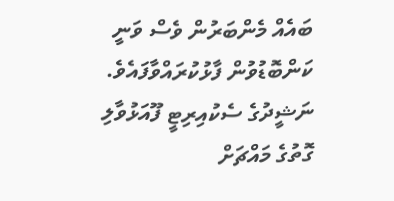ބައެއް މެންބަރުން ވެސް ވަނީ ކަންބޮޑުވުން ފާޅުކުރައްވާފައެވެ.
ނަޝީދުގެ ސެކުއިރިޓީ ފޫއަޅުވާލި ގޮތުގެ މައްޗަށް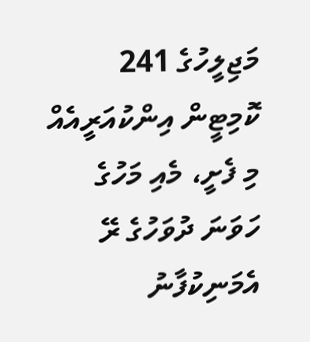މަޖިލީހުގެ 241 ކޮމިޓީން އިންކުއަރީއެއް މި ފެށީ، މެއި މަހުގެ ހަވަނަ ދުވަހުގެ ރޭ އެމަނިކުފާނު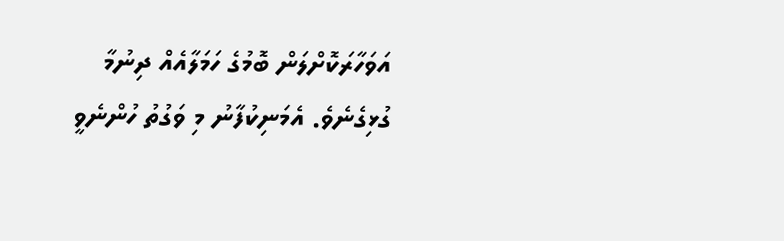އަވަހާރަކޮށްލަން ބޮމުގެ ހަމަލާއެއް ދިނުމާ ގުޅިގެނެވެ. އެމަނިކުފާނު މި ވަގުތު ހުންނެވީ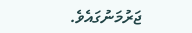ޖަރުމަނުގައެވެ.